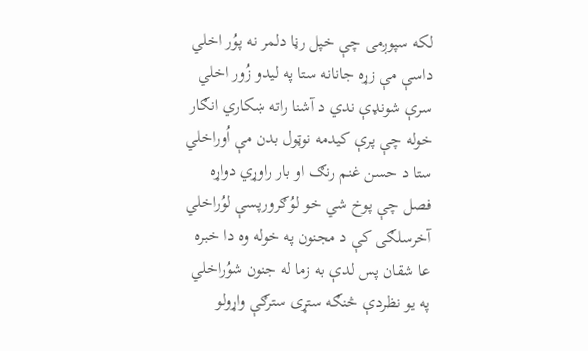لکه سپوږمی چې خپل رڼا دلمر نه پوُر اخلي
داسې مې زړه جانانه ستا په لیدو زُور اخلي
سرې شونډې ندي د آشنا راته ښکاري انګار
خوله چې پرې کیدمه نوټول بدن مې اُوراخلي
ستا د حسن غنم رنګ او بار راوړي دواړه
فصل چې پوخ شي خو لوُګرورپسې لوُراخلي
آخرسلګی کې د مجنون په خوله وه دا خبره
عا شقان پس لدې به زما له جنون شوُراخلي
په یو نظردې څنګه ستړی سترګې واړولو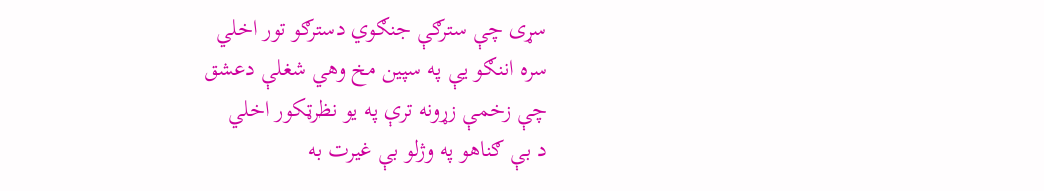سړی چې سترګې جنګوي دسترګو تور اخلي
سره اننګو یې په سپین مخ وهي شغلې دعشق
چې زخمې زړونه ترې په یو نظرټکور اخلي
د بې ګناهو په وژلو بې غیرت به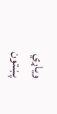ویاړي
پښتون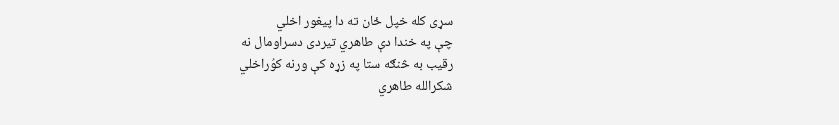سړی کله خپل ځان ته دا پیغور اخلي
چې په خندا دې طاهري تیردی دسراومال نه
رقیب به څنګه ستا په زړه کې ورنه کوُراخلي
شکرالله طاهري